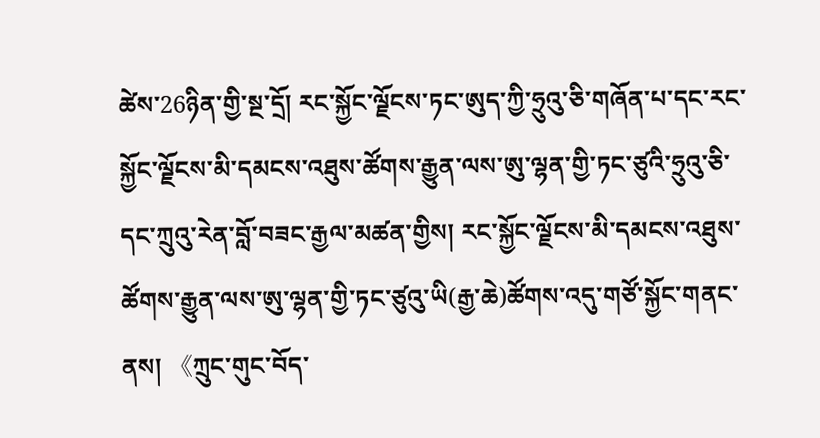ཚེས་26ཉིན་གྱི་སྔ་དྲོ། རང་སྐྱོང་ལྗོངས་ཏང་ཨུད་ཀྱི་ཧྲུའུ་ཅི་གཞོན་པ་དང་རང་སྐྱོང་ལྗོངས་མི་དམངས་འཐུས་ཚོགས་རྒྱུན་ལས་ཨུ་ལྷན་གྱི་ཏང་ཙུའི་ཧྲུའུ་ཅི་དང་ཀྲུའུ་རེན་བློ་བཟང་རྒྱལ་མཚན་གྱིས། རང་སྐྱོང་ལྗོངས་མི་དམངས་འཐུས་ཚོགས་རྒྱུན་ལས་ཨུ་ལྷན་གྱི་ཏང་ཙུའུ་ཡི(རྒྱ་ཆེ)ཚོགས་འདུ་གཙོ་སྐྱོང་གནང་ནས། 《ཀྲུང་གུང་བོད་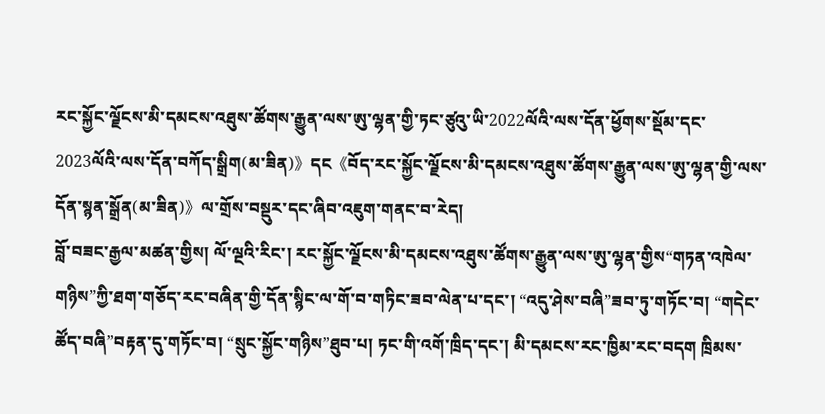རང་སྐྱོང་ལྗོངས་མི་དམངས་འཐུས་ཚོགས་རྒྱུན་ལས་ཨུ་ལྷན་གྱི་ཏང་ཙུའུ་ཡི་2022ལོའི་ལས་དོན་ཕྱོགས་སྡོམ་དང་2023ལོའི་ལས་དོན་བཀོད་སྒྲིག(མ་ཟིན)》དང《བོད་རང་སྐྱོང་ལྗོངས་མི་དམངས་འཐུས་ཚོགས་རྒྱུན་ལས་ཨུ་ལྷན་གྱི་ལས་དོན་སྙན་སྒྲོན(མ་ཟིན)》ལ་གྲོས་བསྡུར་དང་ཞིབ་འཇུག་གནང་བ་རེད།
བློ་བཟང་རྒྱལ་མཚན་གྱིས། ལོ་ལྔའི་རིང་། རང་སྐྱོང་ལྗོངས་མི་དམངས་འཐུས་ཚོགས་རྒྱུན་ལས་ཨུ་ལྷན་གྱིས“གཏན་འཁེལ་གཉིས”ཀྱི་ཐག་གཅོད་རང་བཞིན་གྱི་དོན་སྙིང་ལ་གོ་བ་གཏིང་ཟབ་ལེན་པ་དང་། “འདུ་ཤེས་བཞི”ཟབ་ཏུ་གཏོང་བ། “གདེང་ཚོད་བཞི”བརྟན་དུ་གཏོང་བ། “སྲུང་སྐྱོང་གཉིས”ཐུབ་པ། ཏང་གི་འགོ་ཁྲིད་དང་། མི་དམངས་རང་ཁྱིམ་རང་བདག ཁྲིམས་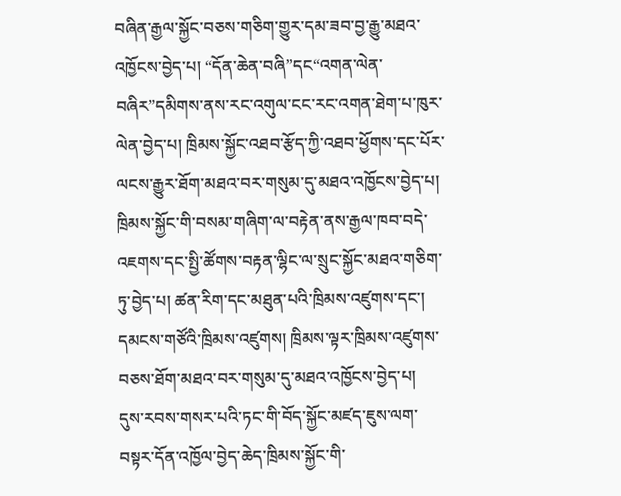བཞིན་རྒྱལ་སྐྱོང་བཅས་གཅིག་གྱུར་དམ་ཟབ་བྱ་རྒྱུ་མཐའ་འཁྱོངས་བྱེད་པ། “དོན་ཆེན་བཞི”དང“འགན་ལེན་བཞིར”དམིགས་ནས་རང་འགུལ་ངང་རང་འགན་ཐེག་པ་ཁུར་ལེན་བྱེད་པ། ཁྲིམས་སྐྱོང་འཐབ་རྩོད་ཀྱི་འཐབ་ཕྱོགས་དང་པོར་ལངས་རྒྱུར་ཐོག་མཐའ་བར་གསུམ་དུ་མཐའ་འཁྱོངས་བྱེད་པ། ཁྲིམས་སྐྱོང་གི་བསམ་གཞིག་ལ་བརྟེན་ནས་རྒྱལ་ཁབ་བདེ་འཇགས་དང་སྤྱི་ཚོགས་བརྟན་ལྷིང་ལ་སྲུང་སྐྱོང་མཐའ་གཅིག་ཏུ་བྱེད་པ། ཚན་རིག་དང་མཐུན་པའི་ཁྲིམས་འཛུགས་དང་། དམངས་གཙོའི་ཁྲིམས་འཛུགས། ཁྲིམས་ལྟར་ཁྲིམས་འཛུགས་བཅས་ཐོག་མཐའ་བར་གསུམ་དུ་མཐའ་འཁྱོངས་བྱེད་པ།
དུས་རབས་གསར་པའི་ཏང་གི་བོད་སྐྱོང་མཛད་ཇུས་ལག་བསྟར་དོན་འཁྱོལ་བྱེད་ཆེད་ཁྲིམས་སྐྱོང་གི་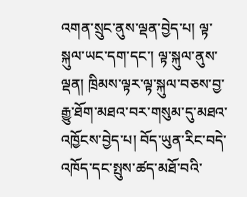འགན་སྲུང་ནུས་ལྡན་བྱེད་པ། ལྟ་སྐུལ་ཡང་དག་དང་། ལྟ་སྐུལ་ནུས་ལྡན། ཁྲིམས་ལྟར་ལྟ་སྐུལ་བཅས་བྱ་རྒྱུ་ཐོག་མཐའ་བར་གསུམ་དུ་མཐའ་འཁྱོངས་བྱེད་པ། བོད་ཡུན་རིང་བདེ་འཁོད་དང་སྤུས་ཚད་མཐོ་བའི་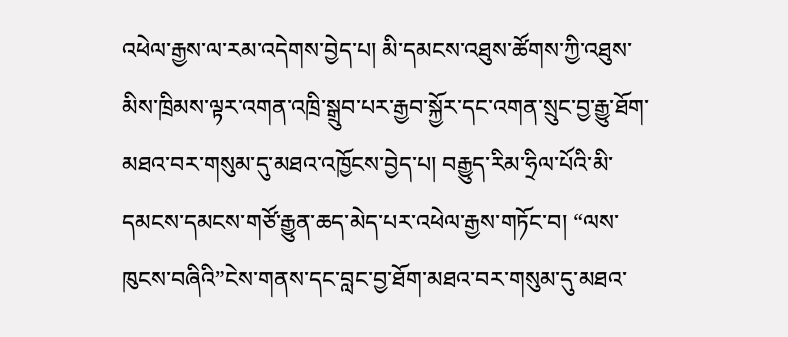འཕེལ་རྒྱས་ལ་རམ་འདེགས་བྱེད་པ། མི་དམངས་འཐུས་ཚོགས་ཀྱི་འཐུས་མིས་ཁྲིམས་ལྟར་འགན་འཁྲི་སྒྲུབ་པར་རྒྱབ་སྐྱོར་དང་འགན་སྲུང་བྱ་རྒྱུ་ཐོག་མཐའ་བར་གསུམ་དུ་མཐའ་འཁྱོངས་བྱེད་པ། བརྒྱུད་རིམ་ཧྲིལ་པོའི་མི་དམངས་དམངས་གཙོ་རྒྱུན་ཆད་མེད་པར་འཕེལ་རྒྱས་གཏོང་བ། “ལས་ཁུངས་བཞིའི”ངེས་གནས་དང་བླང་བྱ་ཐོག་མཐའ་བར་གསུམ་དུ་མཐའ་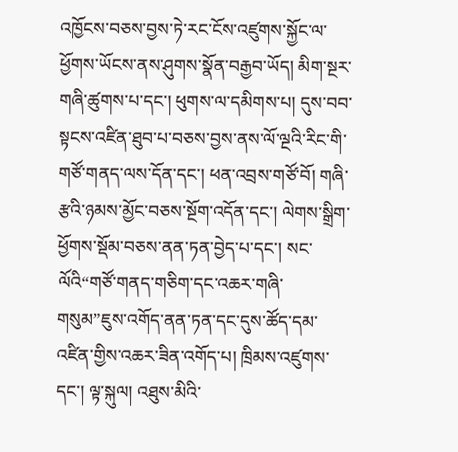འཁྱོངས་བཅས་བྱས་ཏེ་རང་ངོས་འཛུགས་སྐྱོང་ལ་ཕྱོགས་ཡོངས་ནས་ཤུགས་སྣོན་བརྒྱབ་ཡོད། མིག་སྔར་གཞི་ཚུགས་པ་དང་། ཕུགས་ལ་དམིགས་པ། དུས་བབ་སྟངས་འཛིན་ཐུབ་པ་བཅས་བྱས་ནས་ལོ་ལྔའི་རིང་གི་གཙོ་གནད་ལས་དོན་དང་། ཕན་འབྲས་གཙོ་བོ། གཞི་རྩའི་ཉམས་མྱོང་བཅས་སྔོག་འདོན་དང་། ལེགས་སྒྲིག་ཕྱོགས་སྡོམ་བཅས་ནན་ཏན་བྱེད་པ་དང་། སང་ལོའི“གཙོ་གནད་གཅིག་དང་འཆར་གཞི་གསུམ”ཇུས་འགོད་ནན་ཏན་དང་དུས་ཚོད་དམ་འཛིན་གྱིས་འཆར་ཟིན་འགོད་པ། ཁྲིམས་འཛུགས་དང་། ལྟ་སྐུལ། འཐུས་མིའི་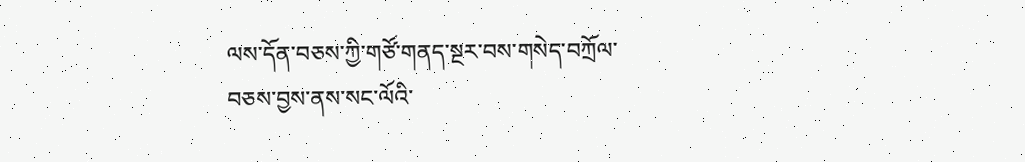ལས་དོན་བཅས་ཀྱི་གཙོ་གནད་སྔར་བས་གསེད་བཀྲོལ་བཅས་བྱས་ནས་སང་ལོའི་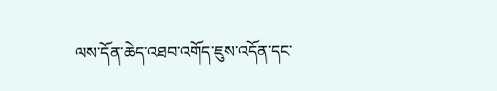ལས་དོན་ཆེད་འཐབ་འགོད་ཇུས་འདོན་དང་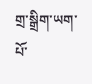གྲ་སྒྲིག་ཡག་པོ་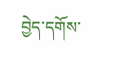བྱེད་དགོས་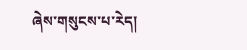ཞེས་གསུངས་པ་རེད།